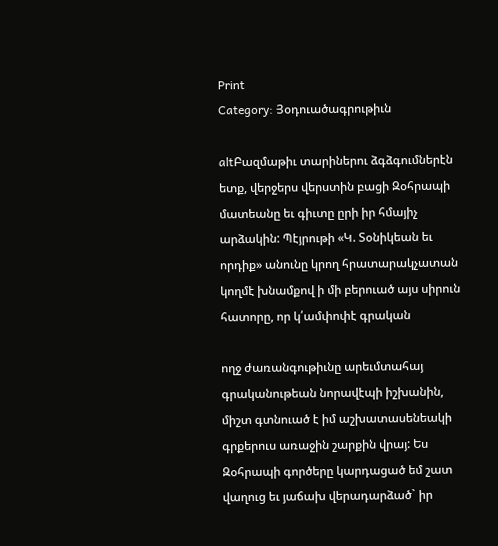Print
Category: Յօդուածագրութիւն

altԲազմաթիւ տարիներու ձգձգումներէն ետք, վերջերս վերստին բացի Զօհրապի մատեանը եւ գիւտը ըրի իր հմայիչ արձակին: Պէյրութի «Կ. Տօնիկեան եւ որդիք» անունը կրող հրատարակչատան կողմէ խնամքով ի մի բերուած այս սիրուն հատորը, որ կ՛ամփոփէ գրական

ողջ ժառանգութիւնը արեւմտահայ գրականութեան նորավէպի իշխանին, միշտ գտնուած է իմ աշխատասենեակի գրքերուս առաջին շարքին վրայ: Ես Զօհրապի գործերը կարդացած եմ շատ վաղուց եւ յաճախ վերադարձած` իր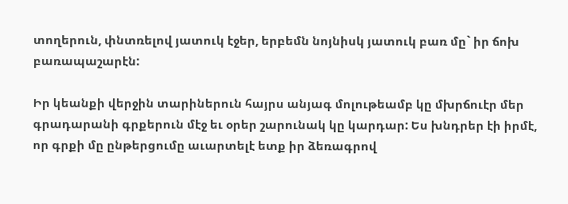տողերուն, փնտռելով յատուկ էջեր, երբեմն նոյնիսկ յատուկ բառ մը` իր ճոխ բառապաշարէն:

Իր կեանքի վերջին տարիներուն հայրս անյագ մոլութեամբ կը մխրճուէր մեր գրադարանի գրքերուն մէջ եւ օրեր շարունակ կը կարդար: Ես խնդրեր էի իրմէ, որ գրքի մը ընթերցումը աւարտելէ ետք իր ձեռագրով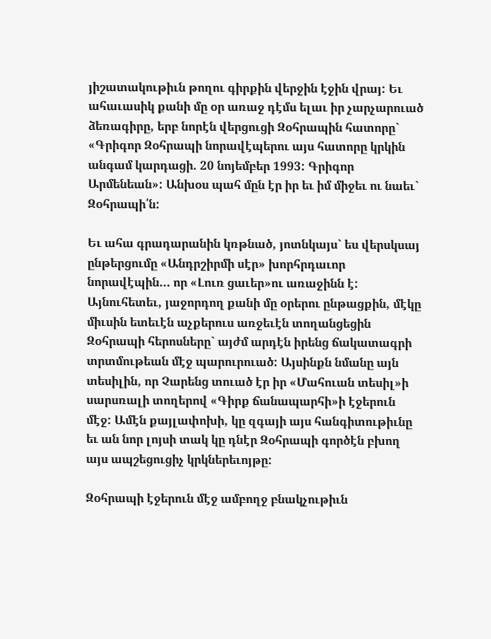յիշատակութիւն թողու գիրքին վերջին էջին վրայ: Եւ ահաւասիկ քանի մը օր առաջ դէմս ելաւ իր չարչարուած ձեռագիրը, երբ նորէն վերցուցի Զօհրապին հատորը` «Գրիգոր Զօհրապի նորավէպերու այս հատորը կրկին անգամ կարդացի. 20 նոյեմբեր 1993: Գրիգոր Արմենեան»: Անխօս պահ մըն էր իր եւ իմ միջեւ ու նաեւ` Զօհրապի՛ն:

Եւ ահա գրադարանին կռթնած, յոտնկայս` ես վերսկսայ ընթերցումը «Անդրշիրմի սէր» խորհրդաւոր նորավէպին… որ «Լուռ ցաւեր»ու առաջինն է:
Այնուհետեւ, յաջորդող քանի մը օրերու ընթացքին, մէկը միւսին ետեւէն աչքերուս առջեւէն տողանցեցին Զօհրապի հերոսները` այժմ արդէն իրենց ճակատագրի տրտմութեան մէջ պարուրուած: Այսինքն նմանը այն տեսիլին, որ Չարենց տուած էր իր «Մահուան տեսիլ»ի սարսռալի տողերով «Գիրք ճանապարհի»ի էջերուն մէջ: Ամէն քայլափոխի, կը զգայի այս հանգիտութիւնը եւ ան նոր լոյսի տակ կը դնէր Զօհրապի գործէն բխող այս ապշեցուցիչ կրկներեւոյթը:

Զօհրապի էջերուն մէջ ամբողջ բնակչութիւն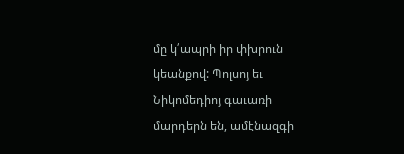մը կ՛ապրի իր փխրուն կեանքով: Պոլսոյ եւ Նիկոմեդիոյ գաւառի մարդերն են, ամէնազգի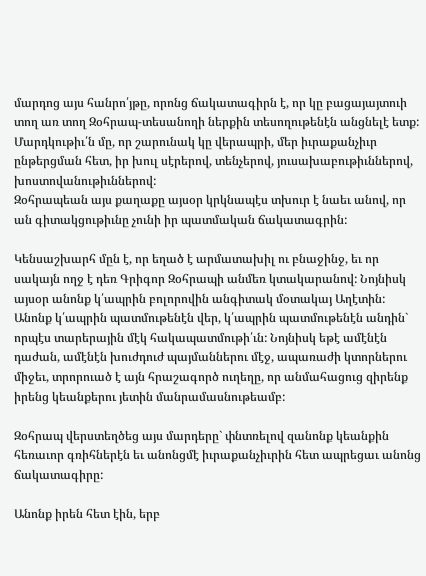մարդոց այս հանրո՛յթը, որոնց ճակատագիրն է, որ կը բացայայտուի տող առ տող Զօհրապ-տեսանողի ներքին տեսողութենէն անցնելէ ետք: Մարդկութիւ՛ն մը, որ շարունակ կը վերապրի, մեր իւրաքանչիւր ընթերցման հետ, իր խուլ սէրերով, տենչերով, յուսախաբութիւններով, խոստովանութիւններով:
Զօհրապեան այս քաղաքը այսօր կրկնապէս տխուր է նաեւ անով, որ ան գիտակցութիւնը չունի իր պատմական ճակատագրին:

Կենսաշխարհ մըն է, որ եղած է արմատախիլ ու բնաջինջ, եւ որ սակայն ողջ է դեռ Գրիգոր Զօհրապի անմեռ կտակարանով: Նոյնիսկ այսօր անոնք կ՛ապրին բոլորովին անգիտակ մօտակայ Աղէտին: Անոնք կ՛ապրին պատմութենէն վեր, կ՛ապրին պատմութենէն անդին` որպէս տարերային մէկ հակապատմութի՛ւն: Նոյնիսկ եթէ ամէնէն դաժան, ամէնէն խուժդուժ պայմաններու մէջ, ապառաժի կտորներու միջեւ, տրորուած է այն հրաշագործ ուղեղը, որ անմահացուց զիրենք իրենց կեանքերու յետին մանրամասնութեամբ:

Զօհրապ վերստեղծեց այս մարդերը` փնտռելով զանոնք կեանքին հեռաւոր գռիհներէն եւ անոնցմէ իւրաքանչիւրին հետ ապրեցաւ անոնց ճակատագիրը:

Անոնք իրեն հետ էին, երբ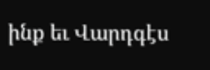ինք եւ Վարդգէս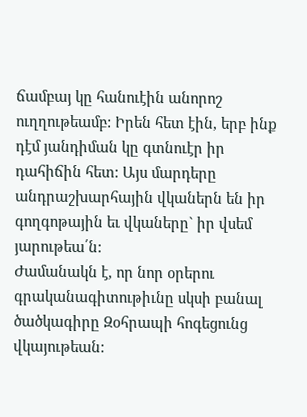ճամբայ կը հանուէին անորոշ ուղղութեամբ: Իրեն հետ էին, երբ ինք դէմ յանդիման կը գտնուէր իր դահիճին հետ: Այս մարդերը անդրաշխարհային վկաներն են իր գողգոթային եւ վկաները` իր վսեմ յարութեա՛ն:
Ժամանակն է, որ նոր օրերու գրականագիտութիւնը սկսի բանալ ծածկագիրը Զօհրապի հոգեցունց վկայութեան: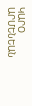ԿԱՐՕ ԱՐՄԵՆԵԱՆ